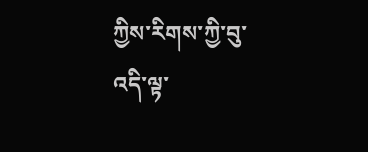ཀྱིས་རིགས་ཀྱི་བུ་འདི་ལྟ་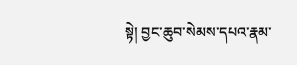སྟེ། བྱང་ཆུབ་སེམས་དཔའ་རྣམ་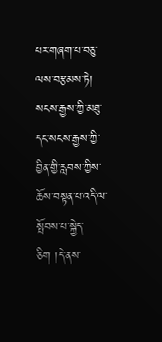པར་གཞག་པ་བཅུ་ལས་བརྩམས་ཏེ། སངས་རྒྱས་ཀྱི་མཐུ་དང་སངས་རྒྱས་ཀྱི་བྱིན་གྱི་རླབས་ཀྱིས་ཆོས་བསྟན་པ་འདི་ལ་སྤོབས་པ་སྐྱེད་ཅིག །དེ་ནས་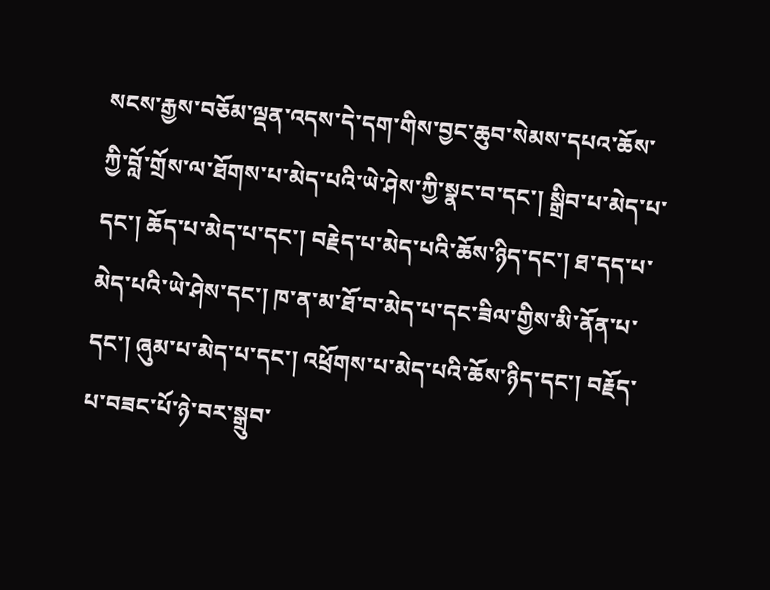སངས་རྒྱས་བཅོམ་ལྡན་འདས་དེ་དག་གིས་བྱང་ཆུབ་སེམས་དཔའ་ཆོས་ཀྱི་བློ་གྲོས་ལ་ཐོགས་པ་མེད་པའི་ཡེ་ཤེས་ཀྱི་སྣང་བ་དང་། སྒྲིབ་པ་མེད་པ་དང་། ཆོད་པ་མེད་པ་དང་། བརྗེད་པ་མེད་པའི་ཆོས་ཉིད་དང་། ཐ་དད་པ་མེད་པའི་ཡེ་ཤེས་དང་། ཁ་ན་མ་ཐོ་བ་མེད་པ་དང་ཟིལ་གྱིས་མི་ནོན་པ་དང་། ཞུམ་པ་མེད་པ་དང་། འཕྲོགས་པ་མེད་པའི་ཆོས་ཉིད་དང་། བརྗོད་པ་བཟང་པོ་ཉེ་བར་སྒྲུབ་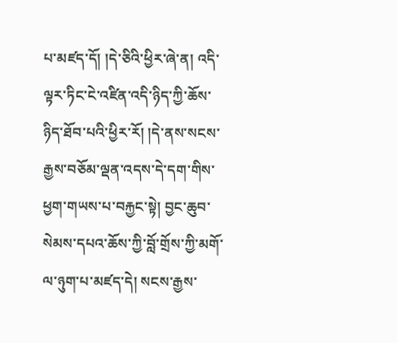པ་མཛད་དོ། །དེ་ཅིའི་ཕྱིར་ཞེ་ན། འདི་ལྟར་ཏིང་ངེ་འཛིན་འདི་ཉིད་ཀྱི་ཆོས་ཉིད་ཐོབ་པའི་ཕྱིར་རོ། །དེ་ནས་སངས་རྒྱས་བཅོམ་ལྡན་འདས་དེ་དག་གིས་ཕྱག་གཡས་པ་བརྐྱང་སྟེ། བྱང་ཆུབ་སེམས་དཔའ་ཆོས་ཀྱི་བློ་གྲོས་ཀྱི་མགོ་ལ་ཉུག་པ་མཛད་དེ། སངས་རྒྱས་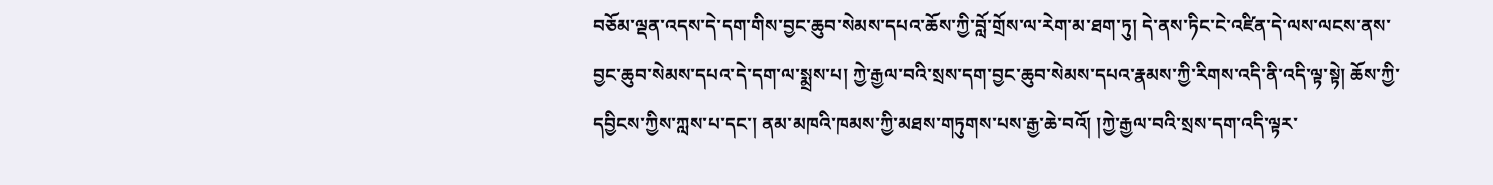བཅོམ་ལྡན་འདས་དེ་དག་གིས་བྱང་ཆུབ་སེམས་དཔའ་ཆོས་ཀྱི་བློ་གྲོས་ལ་རེག་མ་ཐག་ཏུ། དེ་ནས་ཏིང་ངེ་འཛིན་དེ་ལས་ལངས་ནས་བྱང་ཆུབ་སེམས་དཔའ་དེ་དག་ལ་སྨྲས་པ། ཀྱེ་རྒྱལ་བའི་སྲས་དག་བྱང་ཆུབ་སེམས་དཔའ་རྣམས་ཀྱི་རིགས་འདི་ནི་འདི་ལྟ་སྟེ། ཆོས་ཀྱི་དབྱིངས་ཀྱིས་ཀླས་པ་དང་། ནམ་མཁའི་ཁམས་ཀྱི་མཐས་གཏུགས་པས་རྒྱ་ཆེ་བའོ། །ཀྱེ་རྒྱལ་བའི་སྲས་དག་འདི་ལྟར་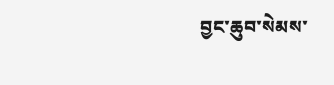བྱང་ཆུབ་སེམས་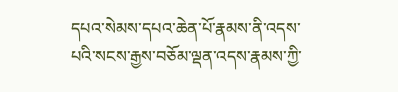དཔའ་སེམས་དཔའ་ཆེན་པོ་རྣམས་ནི་འདས་པའི་སངས་རྒྱས་བཅོམ་ལྡན་འདས་རྣམས་ཀྱི་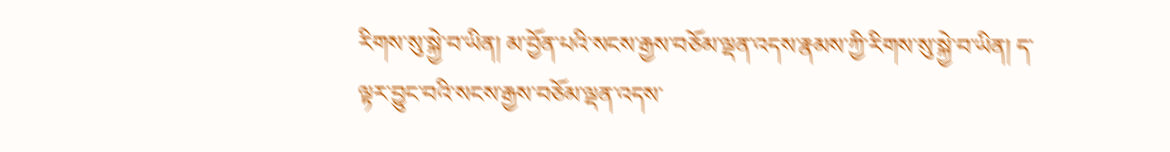རིགས་སུ་སྐྱེ་བ་ཡིན། མ་བྱོན་པའི་སངས་རྒྱས་བཅོམ་ལྡན་འདས་རྣམས་ཀྱི་རིགས་སུ་སྐྱེ་བ་ཡིན། ད་ལྟར་བྱུང་བའི་སངས་རྒྱས་བཅོམ་ལྡན་འདས་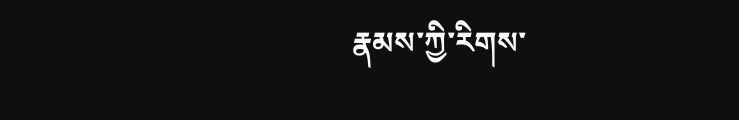རྣམས་ཀྱི་རིགས་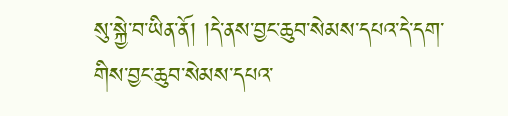སུ་སྐྱེ་བ་ཡིན་ནོ། །དེ་ནས་བྱང་ཆུབ་སེམས་དཔའ་དེ་དག་གིས་བྱང་ཆུབ་སེམས་དཔའ་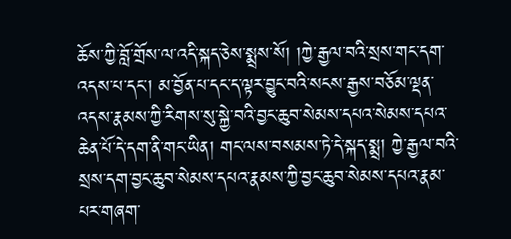ཆོས་ཀྱི་བློ་གྲོས་ལ་འདི་སྐད་ཅེས་སྨྲས་སོ། །ཀྱེ་རྒྱལ་བའི་སྲས་གང་དག་འདས་པ་དང་། མ་བྱོན་པ་དང་ད་ལྟར་བྱུང་བའི་སངས་རྒྱས་བཅོམ་ལྡན་འདས་རྣམས་ཀྱི་རིགས་སུ་སྐྱེ་བའི་བྱང་ཆུབ་སེམས་དཔའ་སེམས་དཔའ་ཆེན་པོ་དེ་དག་ནི་གང་ཡིན། གང་ལས་བསམས་ཏེ་དེ་སྐད་སྨྲ། ཀྱེ་རྒྱལ་བའི་སྲས་དག་བྱང་ཆུབ་སེམས་དཔའ་རྣམས་ཀྱི་བྱང་ཆུབ་སེམས་དཔའ་རྣམ་པར་གཞག་